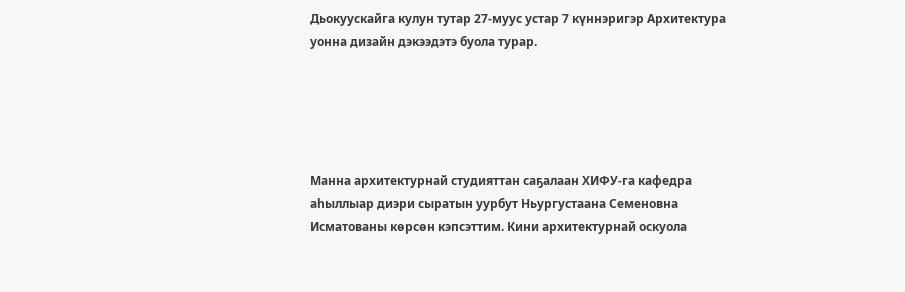Дьокуускайга кулун тутар 27-муус устар 7 күннэригэр Архитектура уонна дизайн дэкээдэтэ буола турар.





Манна архитектурнай студияттан саҕалаан ХИФУ-га кафедра аһыллыар диэри сыратын уурбут Ньургустаана Семеновна Исматованы көрсөн кэпсэттим. Кини архитектурнай оскуола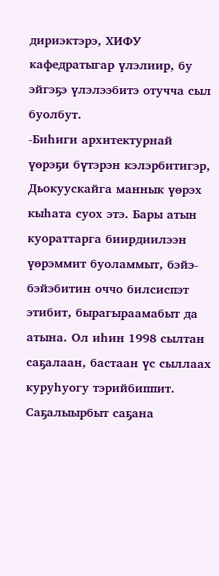дириэктэрэ, ХИФУ кафедратыгар үлэлиир, бу эйгэҕэ үлэлээбитэ отучча сыл буолбут.
-Биһиги архитектурнай үөрэҕи бүтэрэн кэлэрбитигэр, Дьокуускайга маннык үөрэх кыһата суох этэ. Бары атын куораттарга биирдиилээн үөрэммит буоламмыт, бэйэ-бэйэбитин оччо билсиспэт этибит, бырагыраамабыт да атына. Ол иһин 1998 сылтан саҕалаан, бастаан үс сыллаах куруһуогу тэрийбиппит. Саҕалыырбыт саҕана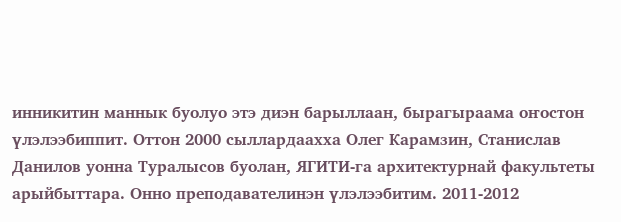инникитин маннык буолуо этэ диэн барыллаан, бырагыраама оҥостон үлэлээбиппит. Оттон 2000 сыллардаахха Олег Карамзин, Станислав Данилов уонна Туралысов буолан, ЯГИТИ-га архитектурнай факультеты арыйбыттара. Онно преподавателинэн үлэлээбитим. 2011-2012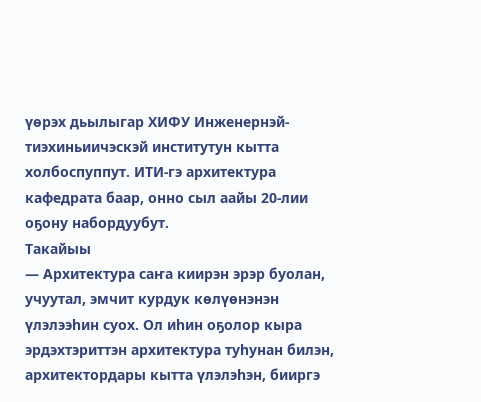үөрэх дьылыгар ХИФУ Инженернэй-тиэхиньиичэскэй институтун кытта холбоспуппут. ИТИ-гэ архитектура кафедрата баар, онно сыл аайы 20-лии оҕону набордуубут.
Такайыы
— Архитектура саҥа киирэн эрэр буолан, учуутал, эмчит курдук көлүөнэнэн үлэлээһин суох. Ол иһин оҕолор кыра эрдэхтэриттэн архитектура туһунан билэн, архитектордары кытта үлэлэһэн, бииргэ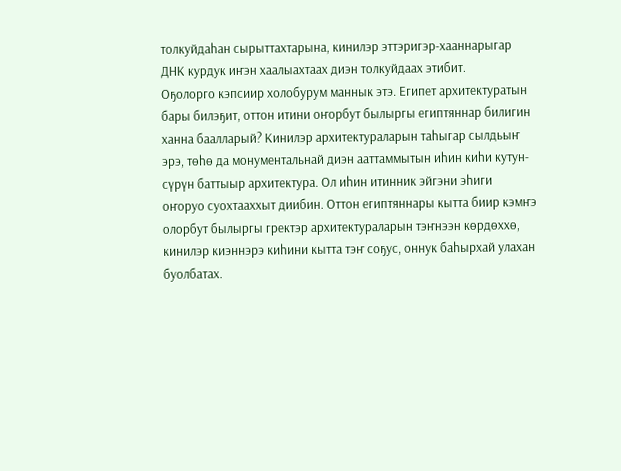толкуйдаһан сырыттахтарына, кинилэр эттэригэр-хааннарыгар ДНК курдук иҥэн хаалыахтаах диэн толкуйдаах этибит.
Оҕолорго кэпсиир холобурум маннык этэ. Египет архитектуратын бары билэҕит, оттон итини оҥорбут былыргы египтяннар билигин ханна баалларый? Кинилэр архитектураларын таһыгар сылдьыҥ эрэ, төһө да монументальнай диэн ааттаммытын иһин киһи кутун-сүрүн баттыыр архитектура. Ол иһин итинник эйгэни эһиги оҥоруо суохтааххыт диибин. Оттон египтяннары кытта биир кэмҥэ олорбут былыргы гректэр архитектураларын тэҥнээн көрдөххө, кинилэр киэннэрэ киһини кытта тэҥ соҕус, оннук баһырхай улахан буолбатах.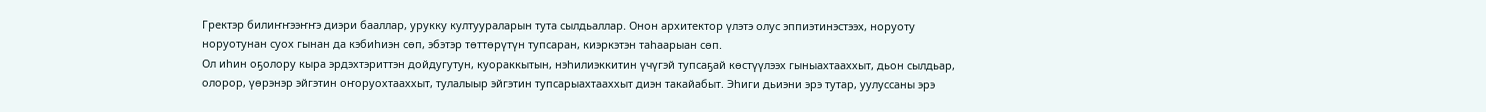Гректэр билиҥҥээҥҥэ диэри бааллар, урукку култуураларын тута сылдьаллар. Онон архитектор үлэтэ олус эппиэтинэстээх, норуоту норуотунан суох гынан да кэбиһиэн сөп, эбэтэр төттөрүтүн тупсаран, киэркэтэн таһаарыан сөп.
Ол иһин оҕолору кыра эрдэхтэриттэн дойдугутун, куораккытын, нэһилиэккитин үчүгэй тупсаҕай көстүүлээх гыныахтааххыт, дьон сылдьар, олорор, үөрэнэр эйгэтин оҥоруохтааххыт, тулалыыр эйгэтин тупсарыахтааххыт диэн такайабыт. Эһиги дьиэни эрэ тутар, уулуссаны эрэ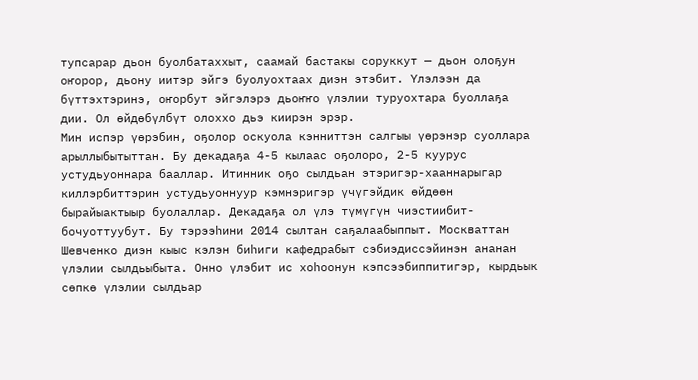тупсарар дьон буолбатаххыт, саамай бастакы соруккут — дьон олоҕун оҥорор, дьону иитэр эйгэ буолуохтаах диэн этэбит. Үлэлээн да бүттэхтэринэ, оҥорбут эйгэлэрэ дьоҥҥо үлэлии туруохтара буоллаҕа дии. Ол өйдөбүлбүт олоххо дьэ киирэн эрэр.
Мин испэр үөрэбин, оҕолор оскуола кэнниттэн салгыы үөрэнэр суоллара арыллыбытыттан. Бу декадаҕа 4-5 кылаас оҕолоро, 2-5 куурус устудьуоннара бааллар. Итинник оҕо сылдьан этэригэр-хааннарыгар киллэрбиттэрин устудьуоннуур кэмнэригэр үчүгэйдик өйдөөн бырайыактыыр буолаллар. Декадаҕа ол үлэ түмүгүн чиэстиибит-бочуоттуубут. Бу тэрээһини 2014 сылтан саҕалаабыппыт. Москваттан Шевченко диэн кыыс кэлэн биһиги кафедрабыт сэбиэдиссэйинэн ананан үлэлии сылдьыбыта. Онно үлэбит ис хоһоонун кэпсээбиппитигэр, кырдьык сөпкө үлэлии сылдьар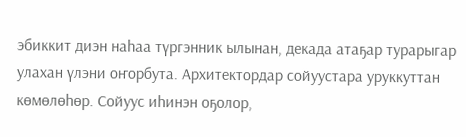эбиккит диэн наһаа түргэнник ылынан, декада атаҕар турарыгар улахан үлэни оҥорбута. Архитектордар сойуустара уруккуттан көмөлөһөр. Сойуус иһинэн оҕолор,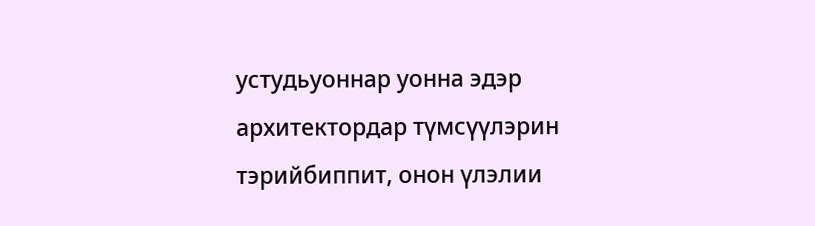устудьуоннар уонна эдэр архитектордар түмсүүлэрин тэрийбиппит, онон үлэлии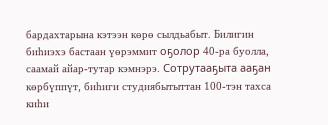бардахтарына кэтээн көрө сылдьабыт. Билигин биһиэхэ бастаан үөрэммит оҕолор 40-ра буолла, саамай айар-тутар кэмнэрэ. Сотрутааҕыта ааҕан көрбүппүт, биһиги студиябытыттан 100-тэн тахса киһи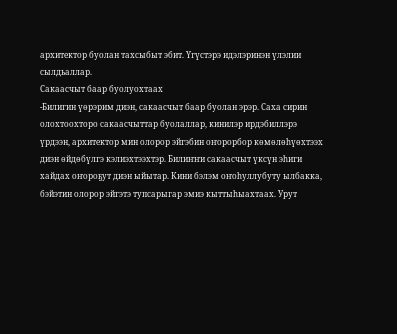архитектор буолан тахсыбыт эбит. Үгүстэрэ идэлэринэн үлэлии сылдьаллар.
Сакаасчыт баар буолуохтаах
-Билигин үөрэрим диэн, сакаасчыт баар буолан эрэр. Саха сирин олохтоохторо сакаасчыттар буолаллар, кинилэр ирдэбиллэрэ үрдээн, архитектор мин олорор эйгэбин оҥорорбор көмөлөһүөхтээх диэн өйдөбүлгэ кэлиэхтээхтэр. Билиҥҥи сакаасчыт үксүн эһиги хайдах оҥороҕут диэн ыйытар. Кини бэлэм оҥоһуллубуту ылбакка, бэйэтин олорор эйгэтэ тупсарыгар эмиэ кыттыһыахтаах. Урут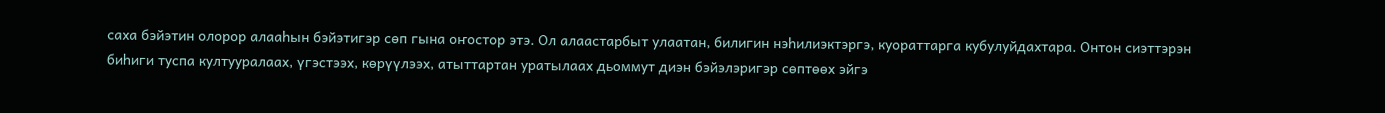саха бэйэтин олорор алааһын бэйэтигэр сөп гына оҥостор этэ. Ол алаастарбыт улаатан, билигин нэһилиэктэргэ, куораттарга кубулуйдахтара. Онтон сиэттэрэн биһиги туспа култууралаах, үгэстээх, көрүүлээх, атыттартан уратылаах дьоммут диэн бэйэлэригэр сөптөөх эйгэ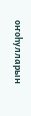оҥоһулларын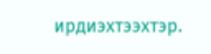ирдиэхтээхтэр.